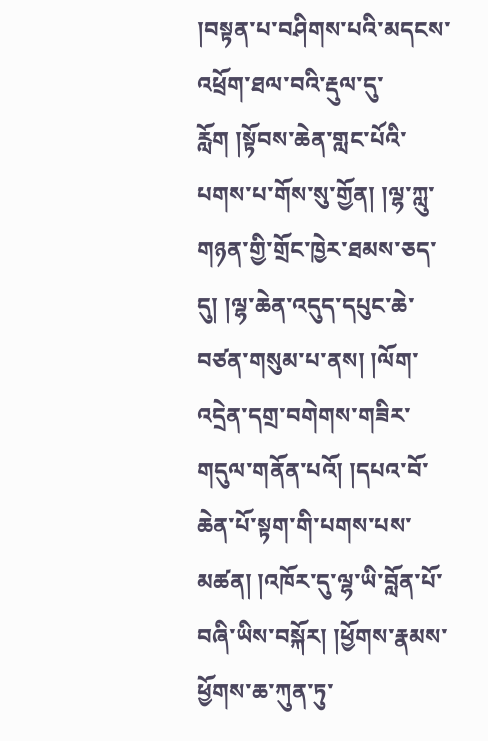།བསྟན་པ་བཤིགས་པའི་མདངས་འཕྲོག་ཐལ་བའི་རྡུལ་དུ་རློག །སྟོབས་ཆེན་གླང་པོའི་པགས་པ་གོས་སུ་གྱོན། །ལྷ་ཀླུ་གཉན་གྱི་གྲོང་ཁྱེར་ཐམས་ཅད་དུ། །ལྷ་ཆེན་འདུད་དཔུང་ཆེ་བཙན་གསུམ་པ་ནས། །ལོག་འདྲེན་དགྲ་བགེགས་གཟིར་གདུལ་གནོན་པའོ། །དཔའ་བོ་ཆེན་པོ་སྟག་གི་པགས་པས་མཚན། །འཁོར་དུ་ལྷ་ཡི་བློན་པོ་བཞི་ཡིས་བསྐོར། །ཕྱོགས་རྣམས་ཕྱོགས་ཆ་ཀུན་ཏུ་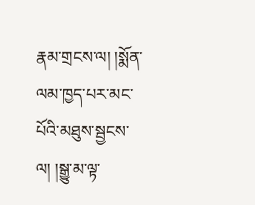རྣམ་གྲངས་ལ། །སྨོན་ལམ་ཁྱད་པར་མང་པོའི་མཐུས་སྦྱངས་ལ། །སྒྱུ་མ་ལྟ་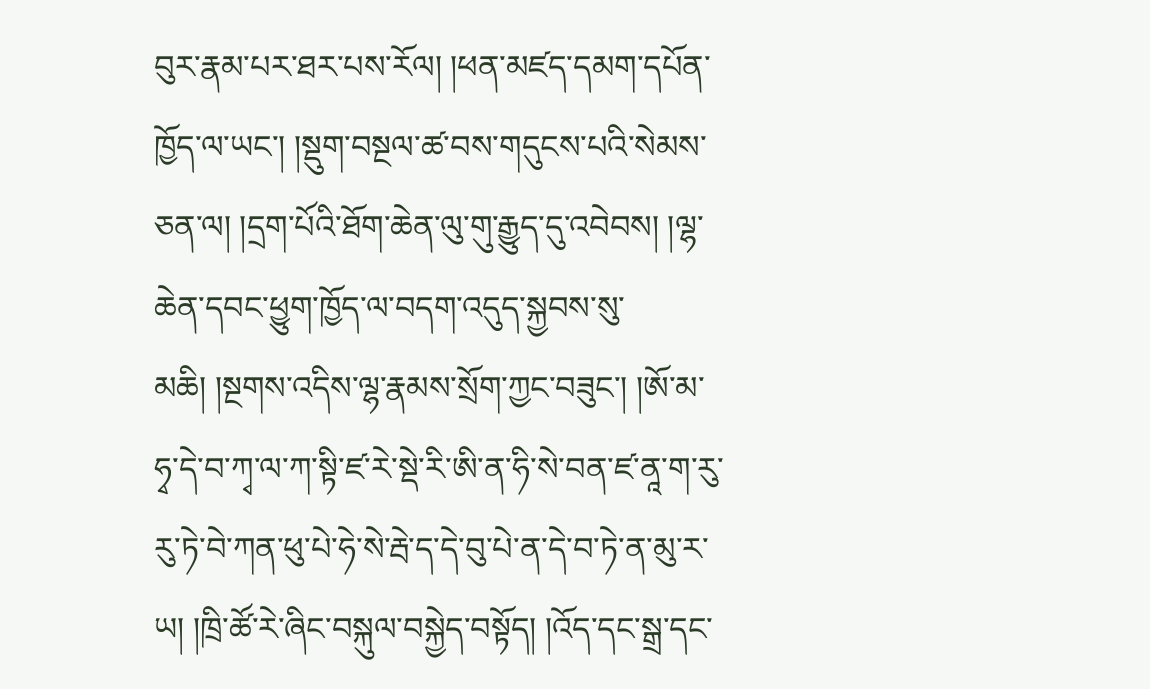བུར་རྣམ་པར་ཐར་པས་རོལ། །ཕན་མཛད་དམག་དཔོན་ཁྱོད་ལ་ཡང་། །སྡུག་བསྔལ་ཚ་བས་གདུངས་པའི་སེམས་ཅན་ལ། །དྲག་པོའི་ཐོག་ཆེན་ལུ་གུ་རྒྱུད་དུ་འབེབས། །ལྷ་ཆེན་དབང་ཕྱུག་ཁྱོད་ལ་བདག་འདུད་སྐྱབས་སུ་མཆི། །སྔགས་འདིས་ལྷ་རྣམས་སྲོག་ཀྱང་བཟུང་། །ཨོ་མ་ཧྭ་དེ་བ་ཀྭ་ལ་ཀ་སྟི་ཛ་རེ་སྡེ་རི་ཨི་ན་ཧི་སེ་བན་ཛ་ནཱ་ག་རུ་རུ་ཏེ་བེ་ཀན་ཕུ་པེ་ཧེ་སེ་རྦེ་ད་དེ་བུ་པེ་ན་དེ་བ་ཏེ་ན་མུ་ར་ཡ། །ཁྲི་ཚོ་རེ་ཞིང་བསྐུལ་བསྐྱེད་བསྟོད། །འོད་དང་སྒྲ་དང་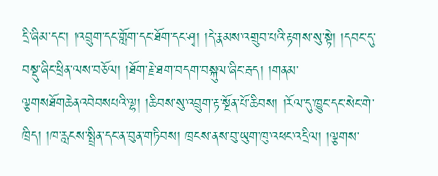དྲི་ཞིམ་དང་། །འབྲུག་དང་གློག་དང་ཐོག་དང་ཤྭ། །དེ་རྣམས་འགྲུབ་པའི་རྟགས་སུ་སྟེ། །དབང་དུ་བསྡུ་ཞིང་ཕྲིན་ལས་བཅོལ། །ཐོག་རྗེ་ཐག་བདག་བསྐུལ་ཞིང་རྦད། །གནམ་ལྕགསཐོགཆེནའབེབསཔའི་ལྷ། །ཆིབས་སུ་འབྲུག་རྟ་སྔོན་པོ་ཆིབས། །རོལ་དུ་ཁྱུང་དང་སེང་གེ་ཁྲིད། །ཁ་རླངས་སྤྲིན་དང་ན་བུན་གཏིབས། ཁྲངས་ནས་བུ་ཡུག་ཁུ་འཕང་འདྲིལ། །ལྕགས་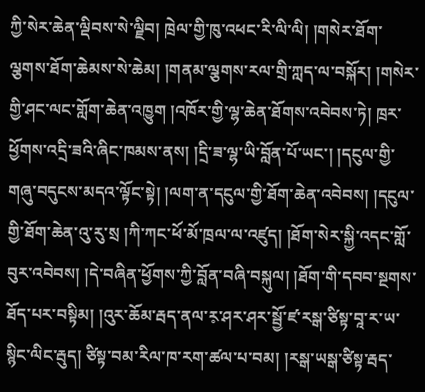ཀྱི་སེར་ཆེན་ལྡིབས་སེ་ལྗིབ། ཁྲེལ་གྱི་ཁུ་འཕང་རི་ལི་ལི། །གསེར་ཐོག་ལྕགས་ཐོག་ཆེམས་སེ་ཆེམ། །གནམ་ལྕགས་རལ་གྲི་ཀླད་ལ་བསྐོར། །གསེར་གྱི་ཤང་ལང་གློག་ཆེན་འཁྱུག །འཁོར་གྱི་ལྷ་ཆེན་ཐོགས་འབེབས་ཏེ། ཁྲར་ཕྱོགས་འདྲི་ཟའི་ཞིང་ཁམས་ནས། །དྲི་ཟ་ལྷ་ཡི་བློན་པོ་ཡང་། །དངུལ་གྱི་གཞུ་བདུངས་མདའ་ལྟོང་སྟེ། །ལག་ན་དངུལ་གྱི་ཐོག་ཆེན་འབེབས། །དངུལ་གྱི་ཐོག་ཆེན་འུ་རུ་སྲ །ཀི་ཀང་ཕོ་མོ་ཁྲལ་ལ་འཛུད། །ཐོག་སེར་སྐྱི་འདང་གློ་བུར་འབེབས། །དེ་བཞིན་ཕྱོགས་ཀྱི་བློན་བཞི་བསྐུལ། །ཐོག་གི་དབབ་སྔགས་ཐོད་པར་བསྟིམ། །འུར་ཆོམ་རྦད་ནལ་ར༷་ཤར་ཤར་སྦྱོ་ཛ་རསྒ་ཙིསྟ་བཱ་ར་ཡ་སྙིང་ལིང་རྦུད། ཙིསྟ་བམ་རིལ་ཁ་རག་ཚལ་པ་བམ། །རསྒ་ཡསྒ་ཙིསྟ་རྦད་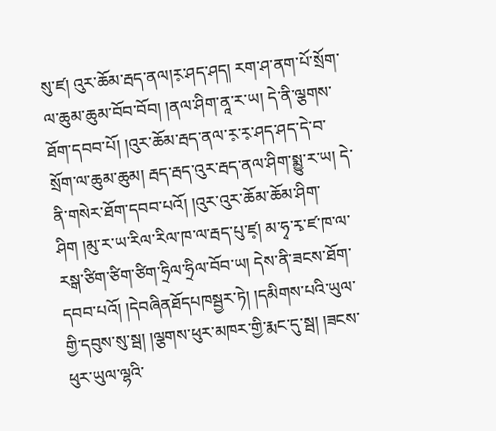སུ་ཛ། འུར་ཆོམ་རྦད་ནལ།ར༷་ཤད་ཤད། རག་ཤ་ནག་པོ་སྲོག་ལ་ཆུམ་ཆུམ་བོབ་བོབ། །ནལ་ཤིག་ནཱ་ར་ཡ། དེ་ནི་ལྕགས་ཐོག་དབབ་པོ། །འུར་ཆོམ་རྦད་ནལ་ར༷་ར༷་ཤད་ཤད་དེ་བ་སྲོག་ལ་ཆུམ་ཆུམ། རྦད་རྦད་འུར་རྦད་ནལ་ཤིག་སྨྱུ་ར་ཡ། དེ་ནི་གསེར་ཐོག་དབབ་པའོ། །འུར་འུར་ཆོམ་ཆོམ་ཤིག་ཤིག །མུ་ར་ཡ་རིལ་རིལ་ཁ་ལ་རྦད་པུ་ཛ༷། མ་ཧྭ་རྭ་ཛ་ཁ་ལ་རསྒ་ཙིག་ཙིག་ཙིག་ཧྲིལ་ཧྲིལ་བོབ་ཡ། དེས་ནི་ཟངས་ཐོག་དབབ་པའོ། །དེབཞིནཐོདཔཁསྦྱར་ཏེ། །དམིགས་པའི་ཡུལ་གྱི་དབུས་སུ་སྦ། །ལྕགས་ཕུར་མཁར་གྱི་རྨང་དུ་སྦ། །ཟངས་ཕུར་ཡུལ་ལྷའི་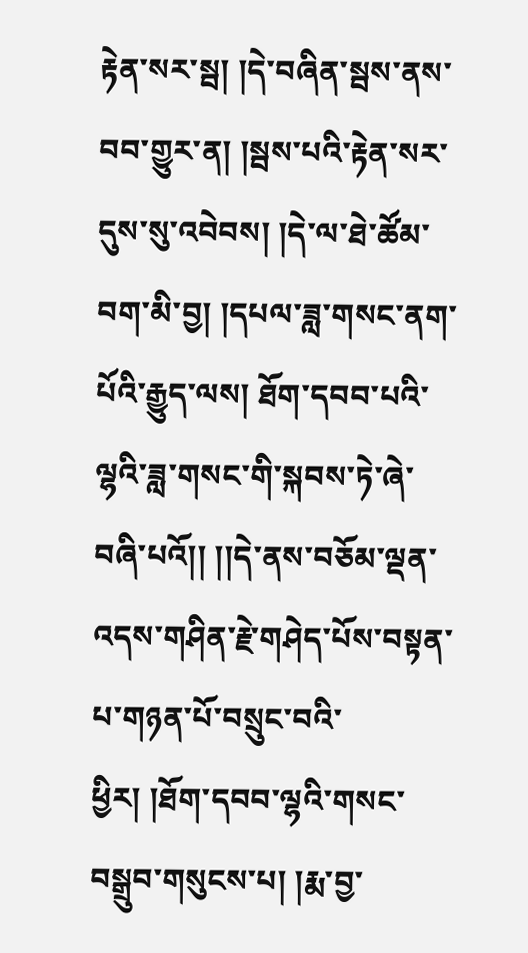རྟེན་སར་སྦ། །དེ་བཞིན་སྦས་ནས་བབ་གྱུར་ན། །སྦས་པའི་རྟེན་སར་དུས་སུ་འབེབས། །དེ་ལ་ཐེ་ཚོམ་བག་མི་བྱ། །དཔལ་ཟླ་གསང་ནག་པོའི་རྒྱུད་ལས། ཐོག་དབབ་པའི་ལྷའི་ཟླ་གསང་གི་སྐབས་ཏེ་ཞེ་བཞི་པའོ།། །།དེ་ནས་བཅོམ་ལྡན་འདས་གཤིན་རྗེ་གཤེད་པོས་བསྟན་པ་གཉན་པོ་བསྲུང་བའི་ཕྱིར། །ཐོག་དབབ་ལྷའི་གསང་བསྒྲུབ་གསུངས་པ། །རྨ་བྱ་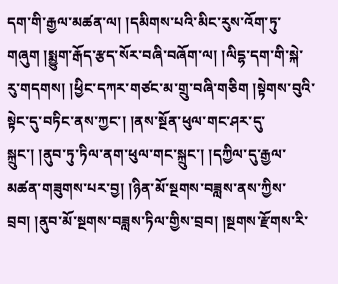དག་གི་རྒྱལ་མཚན་ལ། །དམིགས་པའི་མིང་རུས་འོག་ཏུ་གཞུག །སྨྱུག་རྒོད་རྩད་སོར་བཞི་བཞོག་ལ། །ལིདྷ་དག་གི་སྐེ་རུ་གདགས། །ཕྱིང་དཀར་གཙང་མ་གྲུ་བཞི་གཅིག །སྟེགས་བུའི་སྟེང་དུ་བཏིང་ནས་ཀྱང་། །ནས་སྔོན་ཕུལ་གང་ཤར་དུ་སྐྲུང་། །ནུབ་ཏུ་ཏིལ་ནག་ཕུལ་གང་སྐྲུང་། །དཀྱིལ་དུ་རྒྱལ་མཚན་གཟུགས་པར་བྱ། །ཉིན་མོ་སྔགས་བཟླས་ནས་ཀྱིས་བྲབ། །ནུབ་མོ་སྔགས་བཟླས་ཏིལ་གྱིས་བྲབ། །སྔགས་རྫོགས་རི་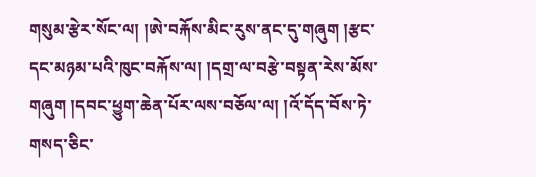གསུམ་རྩེར་སོང་ལ། །ཨེ་བརྐོས་མིང་རུས་ནང་དུ་གཞུག །རྩང་དང་མཉམ་པའི་ཁུང་བརྐོས་ལ། །དགྲ་ལ་བརྩེ་བསྟན་རེས་མོས་གཞུག །དབང་ཕྱུག་ཆེན་པོར་ལས་བཅོལ་ལ། །འོ་དོད་བོས་ཏེ་གསད་ཅིང་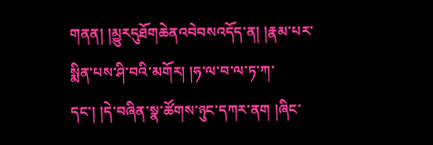གནན། །མྱུརདུཐོགཆེནའབེབསའདོད་ན། །རྣམ་པར་སྨིན་པས་ཤི་བའི་མགོར། །ཧ་ལ་བ་ལ་ཏ་ཀ་དང་། །དེ་བཞིན་སྣ་ཚོགས་ཉུང་དཀར་ནག །ཞིང་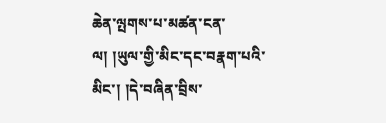ཆེན་ལྤགས་པ་མཚན་ངན་ལ། །ཡུལ་གྱི་མིང་དང་བརྣག་པའི་མིང་། །དེ་བཞིན་བྲིས་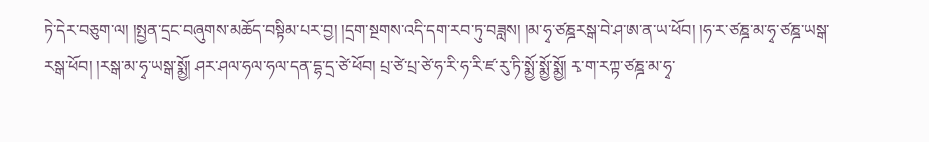ཏེ་དེར་བཅུག་ལ། །སྤྱན་དྲང་བཞུགས་མཆོད་བསྟིམ་པར་བྱ། །དྲག་སྔགས་འདི་དག་རབ་ཏུ་བཟླས། །མ་ཧྭ་ཙཎྜརསྒ་བེ་ཤ་ཨ་ན་ཡ་ཕོབ། །ཧ་ར་ཙཎྜ་མ་ཧྭ་ཙཎྜ་ཡསྒ་རསྒ་ཕོབ། །རསྒ་མ་ཧྭ་ཡསྒ་སྨྱོ། ཤར་ཤལ་ཧལ་ཧལ་དན་དྷ་དྲ་ཙེ་ཕོབ། པྲ་ཙེ་པྲ་ཙེ་ཧ་རི་ཧ་རི་ཛ་རུ་ཏི་སྨྱོ་སྨྱོ་སྨྱོ། རྭ་ག་རཀྟ་ཙཎྜ་མ་ཧྭ་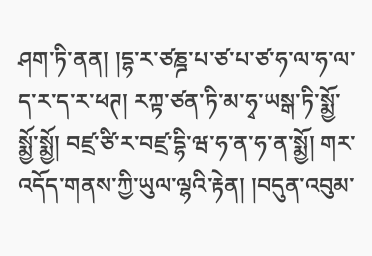ཤག་ཏི་ནན། །དྷ་ར་ཙཎྜ་པ་ཙ་པ་ཙ་ཧ་ལ་ཧ་ལ་ད་ར་ད་ར་ཕཊ། རཀྟ་ཙན་ཏི་མ་ཧྭ་ཡསྒ་ཏི་སྨྱོ་སྨྱོ་སྨྱོ། བཛྲ་ཙི་ར་བཛྲ་དྷི་ཝ་ཧ་ན་ཧ་ན་སྨྱོ། གར་འདོད་གནས་ཀྱི་ཡུལ་ལྷའི་རྟེན། །བདུན་འབུམ་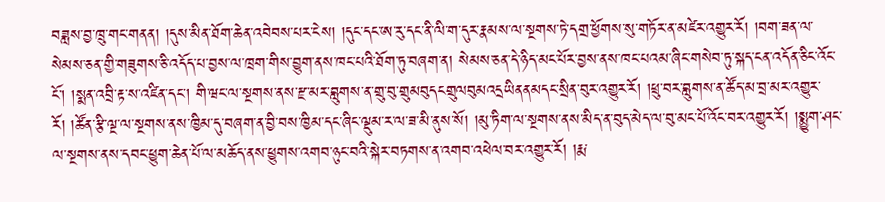བཟླས་བྱ་ཁྲུ་གང་གནན། །དུས་མིན་ཐོག་ཆེན་འབེབས་པར་ངེས། །དུང་དང་ཨ་རུ་དང་ནི་ལི་ག་དུར་རྣམས་ལ་སྔགས་ཏེ་དགྲ་ཕྱོགས་སུ་གཏོར་ན་མཛེར་འགྱུར་རོ། །བག་ཟན་ལ་སེམས་ཅན་གྱི་གཟུགས་ཅི་འདོད་པ་བྱས་ལ་ཁྲག་གིས་བྱུག་ནས་ཁང་པའི་ཐོག་ཏུ་བཞག་ན། སེམས་ཅན་དེ་ཉིད་མང་པོར་བྱས་ནས་ཁང་པའམ་ཞིང་གསེབ་ཏུ་སྐད་ངན་འདོན་ཅིང་འོང་ངོ་། །སྨན་འབྲི་རྟ་ས་འཛིན་དང་། གི་ཝང་ལ་སྔགས་ནས་རྫ་མར་བླུགས་ན་གྲུ་བུ་གྲུམབུདངགྲུལབུམའདྲཡིནནམདང་སྲིན་བུར་འགྱུར་རོ། །ཕྲུ་བར་བླུགས་ན་ཚོད་མ་བྲ་མར་འགྱུར་རོ། །ཚོན་རྩི་ལྔ་ལ་སྔགས་ནས་ཁྱིམ་དུ་བཞག་ན་བྱི་བས་ཁྱིམ་དང་ཞིང་ལྡུམ་ར་ལ་ཟ་མི་ནུས་སོ། །མུ་ཏིག་ལ་སྔགས་ནས་མིད་ན་བུད་མེད་ལ་བུ་མང་པོ་འོང་བར་འགྱུར་རོ། །སྨྱུག་ཤང་ལ་སྔགས་ནས་དབང་ཕྱུག་ཆེན་པོ་ལ་མཆོད་ནས་ཕྱུགས་འགབ་ཉུང་བའི་སྐེར་བཏགས་ན་འགབ་འཕེལ་བར་འགྱུར་རོ། །རྨ་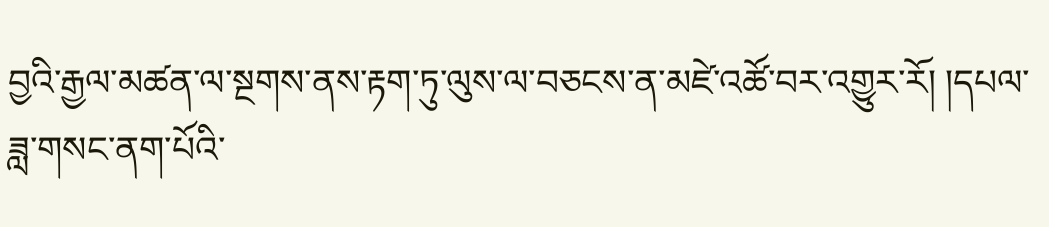བྱའི་རྒྱལ་མཚན་ལ་སྔགས་ནས་རྟག་ཏུ་ལུས་ལ་བཅངས་ན་མཛེ་འཚོ་བར་འགྱུར་རོ། །དཔལ་ཟླ་གསང་ནག་པོའི་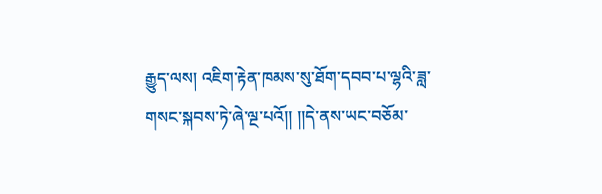རྒྱུད་ལས། འཇིག་རྟེན་ཁམས་སུ་ཐོག་དབབ་པ་ལྷའི་ཟླ་གསང་སྐབས་ཏེ་ཞེ་ལྔ་པའོ།། །།དེ་ནས་ཡང་བཅོམ་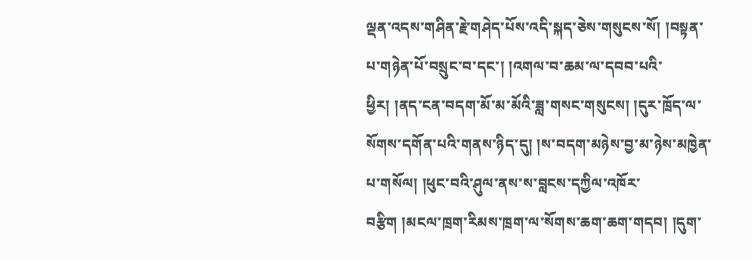ལྡན་འདས་གཤིན་རྗེ་གཤེད་པོས་འདི་སྐད་ཅེས་གསུངས་སོ། །བསྟན་པ་གཉེན་པོ་བསྲུང་བ་དང་། །འགལ་བ་ཆམ་ལ་དབབ་པའི་ཕྱིར། །ནད་ངན་བདག་མོ་མ་མོའི་ཟླ་གསང་གསུངས། །དུར་ཁྲོད་ལ་སོགས་དགོན་པའི་གནས་ཉིད་དུ། །ས་བདག་མཉེས་བྱ་མ་ཉེས་མཁྱེན་པ་གསོལ། །ཕུང་བའི་ཤུལ་ནས་ས་བླངས་དཀྱིལ་འཁོར་བརྩིག །མངལ་ཁྲག་རིམས་ཁྲག་ལ་སོགས་ཆག་ཆག་གདབ། །དུག་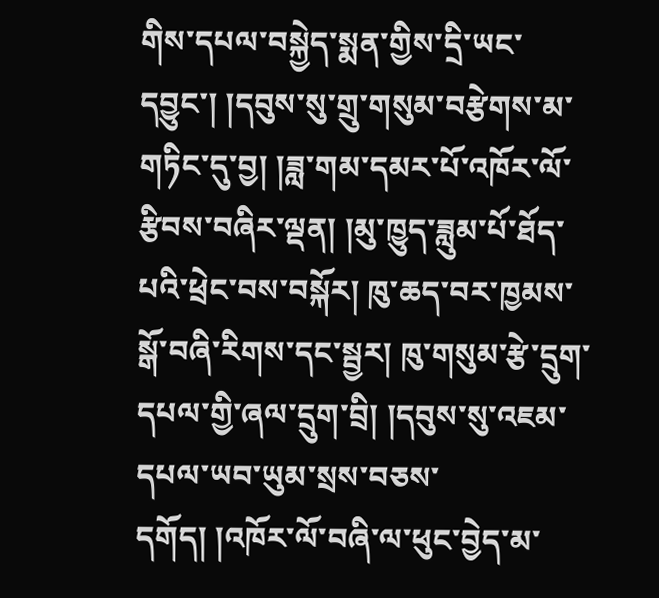གིས་དཔལ་བསྐྱེད་སྨན་གྱིས་དྲི་ཡང་དབྱུང་། །དབུས་སུ་གྲུ་གསུམ་བརྩེགས་མ་གཏིང་དུ་བྱ། །ཟླ་གམ་དམར་པོ་འཁོར་ལོ་རྩིབས་བཞིར་ལྡན། །མུ་ཁྱུད་ཟླུམ་པོ་ཐོད་པའི་ཕྲེང་བས་བསྐོར། ཁུ་ཆད་བར་ཁྱམས་སྒོ་བཞི་རིགས་དང་སྦྱར། ཁུ་གསུམ་རྩེ་དྲུག་དཔལ་གྱི་ཞལ་དྲུག་བྲི། །དབུས་སུ་འཇམ་དཔལ་ཡབ་ཡུམ་སྲས་བཅས་དགོད། །འཁོར་ལོ་བཞི་ལ་ཕུང་བྱེད་མ་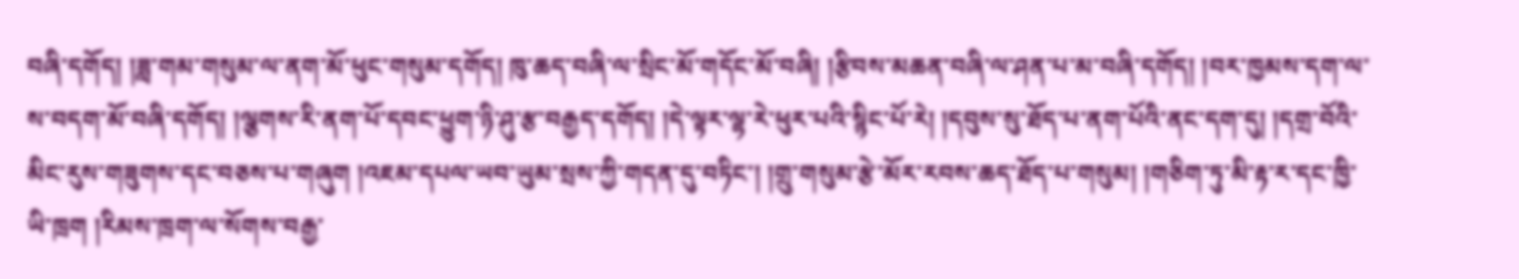བཞི་དགོད། །ཟླ་གམ་གསུམ་ལ་ནག་མོ་ཕུང་གསུམ་དགོད། ཁུ་ཆད་བཞི་ལ་སྲིང་མོ་གདོང་མོ་བཞི། །རྩིབས་མཆན་བཞི་ལ་ཤན་པ་མ་བཞི་དགོད། །བར་ཁྱམས་དག་ལ་ས་བདག་མོ་བཞི་དགོད། །ལྕགས་རི་ནག་པོ་དབང་ཕྱུག་ཉི་ཤུ་རྩ་བརྒྱད་དགོད། །དེ་ལྟར་ལྷ་རེ་ཕུར་པའི་སྙིང་པོ་རེ། །དབུས་སུ་ཐོད་པ་ནག་པོའི་ནང་དག་དུ། །དགྲ་བོའི་མིང་རུས་གཟུགས་དང་བཅས་པ་གཞུག །འཇམ་དཔལ་ཡབ་ཡུམ་སྲས་ཀྱི་གདན་དུ་བཏིང་། །གྲུ་གསུམ་རྩེ་མོར་རབས་ཆད་ཐོད་པ་གསུམ། །གཅིག་ཏུ་མི་རྟ་ར་དང་ཁྱི་ཡི་ཁྲག །རིམས་ཁྲག་ལ་སོགས་བརྒྱ་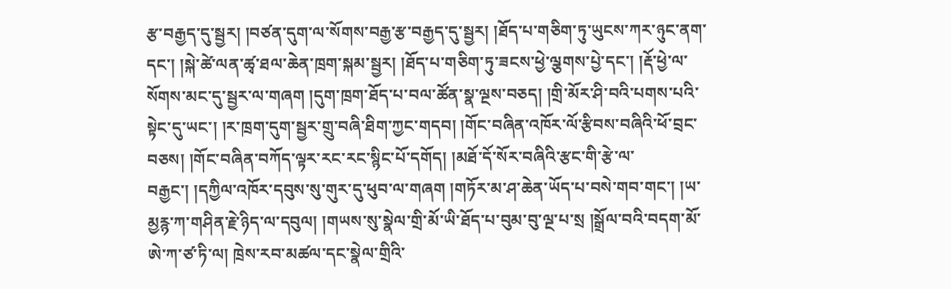རྩ་བརྒྱད་དུ་སྦྱར། །བཙན་དུག་ལ་སོགས་བརྒྱ་རྩ་བརྒྱད་དུ་སྦྱར། །ཐོད་པ་གཅིག་ཏུ་ཡུངས་ཀར་ཉུང་ནག་དང་། །སྐེ་ཚེ་ལན་ཚྭ་ཐལ་ཆེན་ཁྲག་སྐམ་སྦྱར། །ཐོད་པ་གཅིག་ཏུ་ཟངས་ཕྱེ་ལྕགས་པྱེ་དང་། །རྡོ་ཕྱེ་ལ་སོགས་མང་དུ་སྦྱར་ལ་གཞག །དུག་ཁྲག་ཐོད་པ་བལ་ཚོན་སྣ་ལྔས་བཅད། །གྲི་མོར་ཤི་བའི་པགས་པའི་སྟེང་དུ་ཡང་། །ར་ཁྲག་དུག་སྦྱར་གྲུ་བཞི་ཐིག་ཀྱང་གདབ། །གོང་བཞིན་འཁོར་ལོ་རྩིབས་བཞིའི་ཕོ་བྲང་བཅས། །གོང་བཞིན་བཀོད་ལྟར་རང་རང་སྙིང་པོ་དགོད། །མཐོ་དོ་སོར་བཞིའི་རྩང་གི་རྩེ་ལ་བརྒྱང་། །དཀྱིལ་འཁོར་དབུས་སུ་གུར་དུ་ཕུབ་ལ་གཞག །གཏོར་མ་ཤ་ཆེན་ཡོད་པ་བསེ་གབ་གང་། །ཡ་མྱརྙ་ཀ་གཤིན་རྗེ་ཉིད་ལ་དབུལ། །གཡས་སུ་སྣེལ་གྲི་མོ་ཡི་ཐོད་པ་བུམ་བུ་ལྔ་པ་སྲ །སྒྲོལ་བའི་བདག་མོ་ཨེ་ཀ་ཙ་ཏི་ལ། ཁྲེས་རབ་མཚལ་དང་སྣེལ་གྲིའི་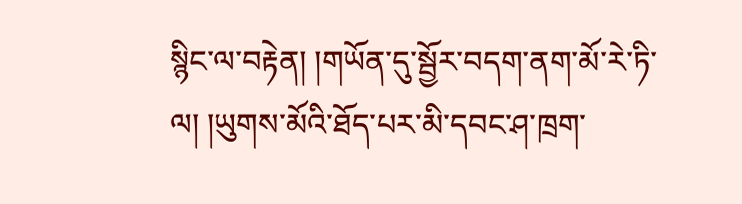སྙིང་ལ་བརྟེན། །གཡོན་དུ་སྦྱོར་བདག་ནག་མོ་རེ་ཏི་ལ། །ཡུགས་མོའི་ཐོད་པར་མི་དབང་ཤ་ཁྲག་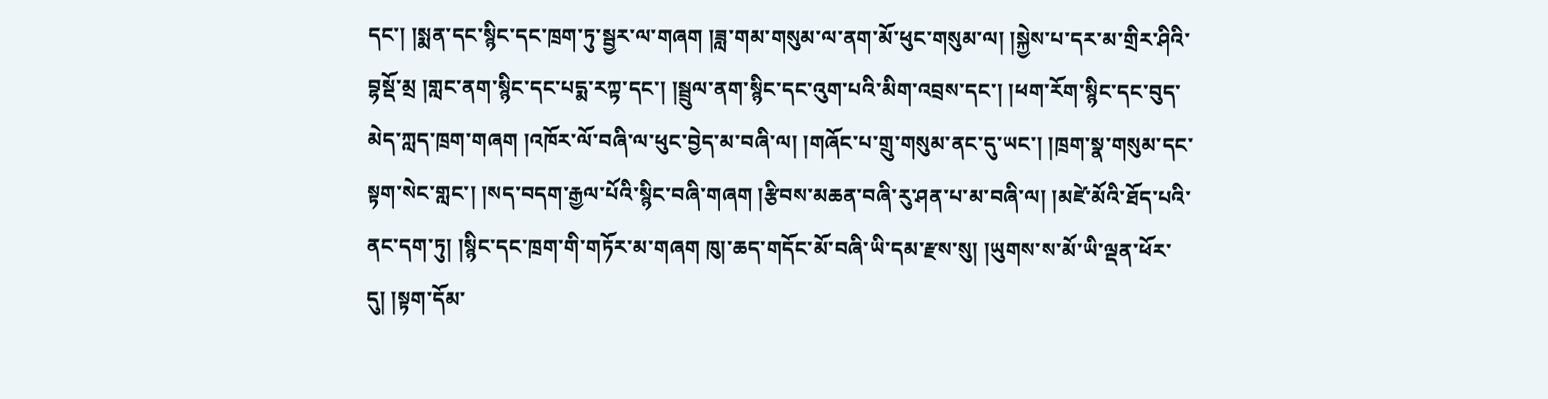དང་། །སྨན་དང་སྙིང་དང་ཁྲག་ཏུ་སྦྱར་ལ་གཞག །ཟླ་གམ་གསུམ་ལ་ནག་མོ་ཕུང་གསུམ་ལ། །སྐྱེས་པ་དར་མ་གྲིར་ཤིའི་བྷསྡོ་མྲ །གླང་ནག་སྙིང་དང་པདྨ་རཀྟ་དང་། །སྦྲུལ་ནག་སྙིང་དང་འུག་པའི་མིག་འབྲས་དང་། །ཕག་རོག་སྙིང་དང་བུད་མེད་ཀླད་ཁྲག་གཞག །འཁོར་ལོ་བཞི་ལ་ཕུང་བྱེད་མ་བཞི་ལ། །གཞོང་པ་གྲུ་གསུམ་ནང་དུ་ཡང་། །ཁྲག་སྣ་གསུམ་དང་སྟག་སེང་གླང་། །སད་བདག་རྒྱལ་པོའི་སྙིང་བཞི་གཞག །རྩིབས་མཆན་བཞི་རུ་ཤན་པ་མ་བཞི་ལ། །མཛེ་མོའི་ཐོད་པའི་ནང་དག་ཏུ། །སྙིང་དང་ཁྲག་གི་གཏོར་མ་གཞག ཁུ།་ཆད་གདོང་མོ་བཞི་ཡི་དམ་རྫས་སུ། །ཡུགས་ས་མོ་ཡི་ལྡན་ཕོར་དུ། །སྟག་དོམ་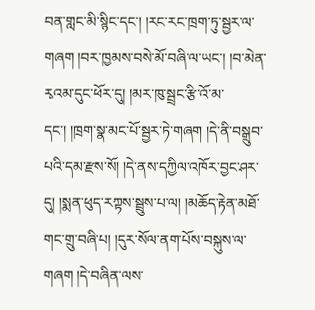བན་གླང་མི་སྙིང་དང་། །རང་རང་ཁྲག་ཏུ་སྦྱར་ལ་གཞག །བར་ཁྱམས་བསེ་མོ་བཞི་ལ་ཡང་། །བ་མེན་རྭའམ་དུང་ཕོར་དུ། །མར་ཁུ་སྦྲང་རྩི་འོ་མ་དང་། །ཁྲག་སྣ་མང་པོ་སྦྱར་ཏེ་གཞག །དེ་ནི་བསྒྲུབ་པའི་དམ་རྫས་སོ། །དེ་ནས་དཀྱིལ་འཁོར་བྱང་ཤར་དུ། །སྨན་ཕུད་རཀྟས་སྦྲུས་པ་ལ། །མཆོད་རྟེན་མཐོ་གང་གྲུ་བཞི་པ། །དུར་སོལ་ནག་པོས་བསྐུས་ལ་གཞག །དེ་བཞིན་ལས་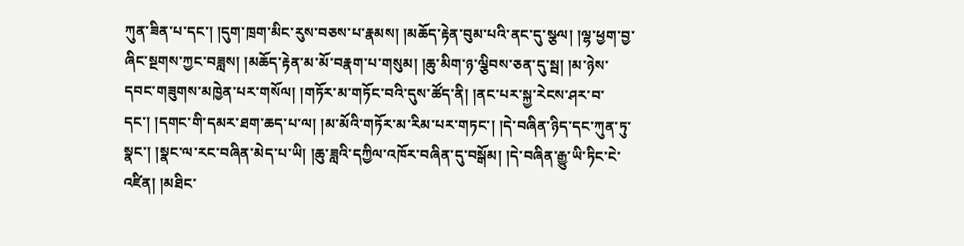ཀུན་ཟིན་པ་དང་། །དུག་ཁྲག་མིང་རུས་བཅས་པ་རྣམས། །མཆོད་རྟེན་བུམ་པའི་ནང་དུ་སྩལ། །ལྷ་ཕྱག་བྱ་ཞིང་སྔགས་ཀྱང་བཟླས། །མཆོད་རྟེན་མ་མོ་བརྣག་པ་གསུམ། །ཆུ་མིག་ཉ་ལྕིབས་ཅན་དུ་སྦ། །མ་ཉེས་དབང་གཟུགས་མཁྱེན་པར་གསོལ། །གཏོར་མ་གཏོང་བའི་དུས་ཚོད་ནི། །ནང་པར་སྐྱ་རེངས་ཤར་བ་དང་། །དགང་གི་དམར་ཐག་ཆད་པ་ལ། །མ་མོའི་གཏོར་མ་རིམ་པར་གཏང་། །དེ་བཞིན་ཉིད་དང་ཀུན་ཏུ་སྣང་། །སྣང་ལ་རང་བཞིན་མེད་པ་ཡི། །ཆུ་ཟླའི་དཀྱིལ་འཁོར་བཞིན་དུ་བསྒོམ། །དེ་བཞིན་རྒྱུ་ཡི་ཏིང་ངེ་འཛིན། །མཐིང་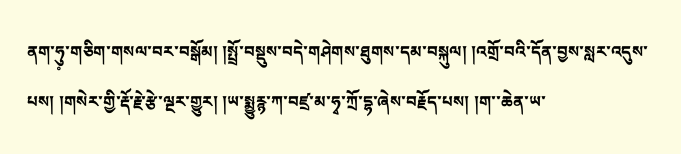ནག་ཧུ༷་གཅིག་གསལ་བར་བསྒོམ། །སྤྲོ་བསྡུས་བདེ་གཤེགས་ཐུགས་དམ་བསྐུལ། །འགྲོ་བའི་དོན་བྱས་སླར་འདུས་པས། །གསེར་གྱི་རྡོ་རྗེ་རྩེ་ལྔར་གྱུར། །ཡ་སྨྱུརྙ་ཀ་བཛྲ་མ་ཧྭ་ཀྲོ་དྷ་ཞེས་བརྗོད་པས། །ག་་ཆེན་ཡ་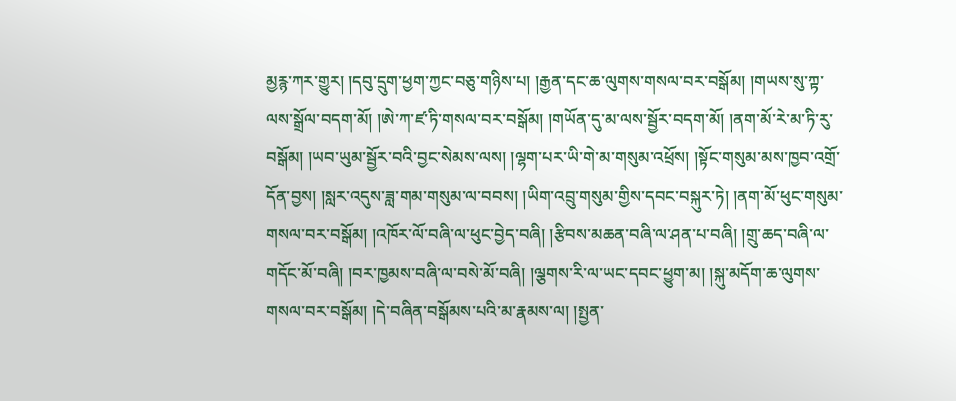མྱརྙ་ཀར་གྱུར། །དབུ་དྲུག་ཕྱག་ཀྱང་བཅུ་གཉིས་པ། །རྒྱན་དང་ཆ་ལུགས་གསལ་བར་བསྒོམ། །གཡས་སུ་ཀྟ་ལས་སྒྲོལ་བདག་མོ། །ཨེ་ཀ་ཛ་ཏི་གསལ་བར་བསྒོམ། །གཡོན་དུ་མ་ལས་སྦྱོར་བདག་མོ། །ནག་མོ་རེ་མ་ཏི་རུ་བསྒོམ། །ཡབ་ཡུམ་སྦྱོར་བའི་བྱང་སེམས་ལས། །ལྷག་པར་ཡི་གེ་མ་གསུམ་འཕྲོས། །སྟོང་གསུམ་མས་ཁྱབ་འགྲོ་དོན་བྱས། །སླར་འདུས་ཟླ་གམ་གསུམ་ལ་བབས། །ཡིག་འབྲུ་གསུམ་གྱིས་དབང་བསྐུར་ཏེ། །ནག་མོ་ཕུང་གསུམ་གསལ་བར་བསྒོམ། །འཁོར་ལོ་བཞི་ལ་ཕུང་བྱེད་བཞི། །རྩིབས་མཆན་བཞི་ལ་ཤན་པ་བཞི། །གྲུ་ཆད་བཞི་ལ་གདོང་མོ་བཞི། །བར་ཁྱམས་བཞི་ལ་བསེ་མོ་བཞི། །ལྕགས་རི་ལ་ཡང་དབང་ཕྱུག་མ། །སྐུ་མདོག་ཆ་ལུགས་གསལ་བར་བསྒོམ། །དེ་བཞིན་བསྒོམས་པའི་མ་རྣམས་ལ། །སྤྱན་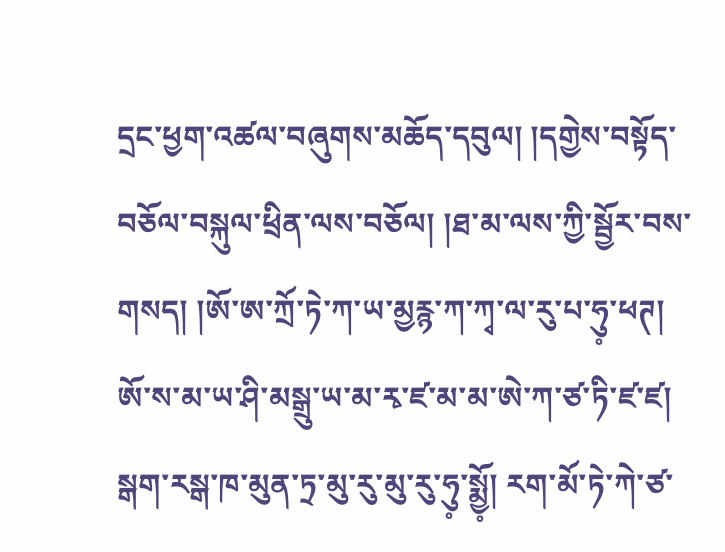དྲང་ཕྱག་འཚལ་བཞུགས་མཆོད་དབུལ། །དགྱེས་བསྟོད་བཅོལ་བསྐུལ་ཕྲིན་ལས་བཅོལ། །ཐ་མ་ལས་ཀྱི་སྦྱོར་བས་གསད། །ཨོ་ཨ་ཀྲོ་ཏེ་ཀ་ཡ་མྱརྙ་ཀ་ཀྭ་ལ་རུ་པ་ཧུ༷་ཕཊ། ཨོ་ས་མ་ཡ་ཤི་མསྒྲུ་ཡ་མ་རྭ་ཛ་མ་མ་ཨེ་ཀ་ཙ་ཏི་ཛ་ཛ། སྒག་རསྒ་ཁ་མུན་ཏྲ་མུ་རུ་མུ་རུ་ཧུ༷་སྨྱོ༷། རག་མོ་ཏེ་ཀེ་ཙ་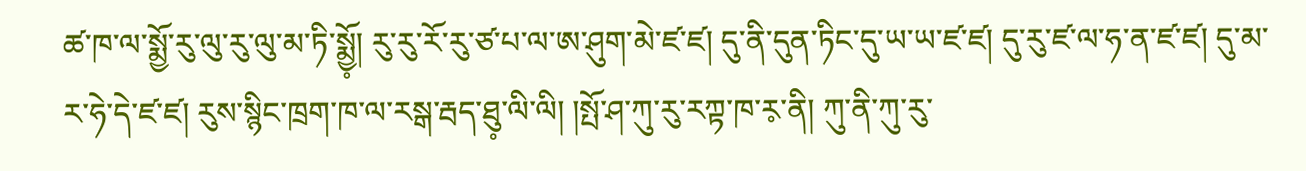ཚ་ཁ་ལ་སྨྱོ་རུ་ལུ་རུ་ལུ་མ་ཏི་སྨྱོ༷། རུ་རུ་རོ་རུ་ཙ་པ་ལ་ཨ་ཤུག་མེ་ཛ་ཛ། དུ་ནི་དུན་ཏིང་དུ་ཡ་ཡ་ཛ་ཛ། དུ་རུ་ཛ་ལ་ཧ་ན་ཛ་ཛ། དུ་མ་ར་ཧེ་དེ་ཛ་ཛ། རུས་སྙིང་ཁྲག་ཁ་ལ་རསྒ་རྦད་ཐུ༷་ལི་ལི། །སྤོ་ཤ་ཀུ་རུ་རཀྟ་ཁ་ར༷་ནི། ཀུ་ནི་ཀུ་རུ་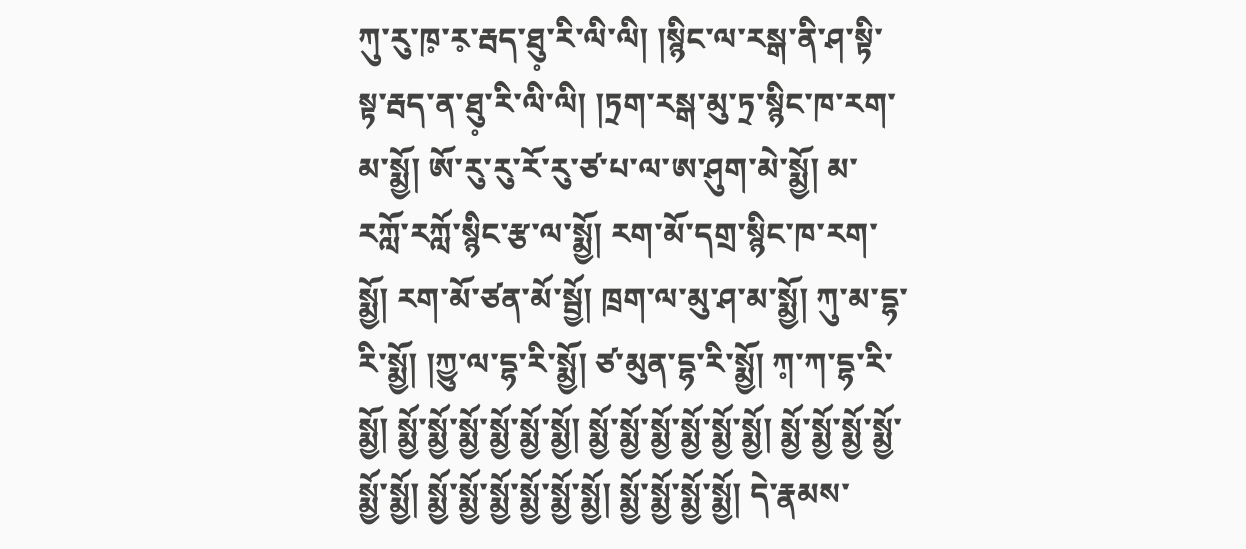ཀུ་རུ་ཁ༷་ར༷་རྦད་ཐུ༷་རི་ལི་ལི། །སྙིང་ལ་རསྒ་ནི་ཤ་སྟི་སྟ་རྦད་ན་ཐུ༷་རི་ལི་ལི། །ཏྲག་རསྒ་མུ་ཏྲ་སྙིང་ཁ་རག་མ་སྨྱོ། ཨོ་རུ་རུ་རོ་རུ་ཙ་པ་ལ་ཨ་ཤུག་མེ་སྨྱོ། མ་རཀློ་རཀློ་སྙིང་རྩ་ལ་སྨྱོ། རག་མོ་དགྲ་སྙིང་ཁ་རག་སྨྱོ། རག་མོ་ཙན་མོ་སྦྱོ། ཁྲག་ལ་མུ་ཤ་མ་སྨྱོ། ཀུ་མ་དྷ་རི་སྨྱོ། །ཀྱུ་ལ་དྷ་རི་སྨྱོ། ཙ་མུན་དྷ་རི་སྨྱོ། ཀ༷་ཀ་དྷ་རི་སྨྱོ། སྨྱོ་སྨྱོ་སྨྱོ་སྨྱོ་སྨྱོ་སྨྱོ། སྨྱོ་སྨྱོ་སྨྱོ་སྨྱོ་སྨྱོ་སྨྱོ། སྨྱོ་སྨྱོ་སྨྱོ་སྨྱོ་སྨྱོ་སྨྱོ། སྨྱོ་སྨྱོ་སྨྱོ་སྨྱོ་སྨྱོ་སྨྱོ། སྨྱོ་སྨྱོ་སྨྱོ་སྨྱོ། དེ་རྣམས་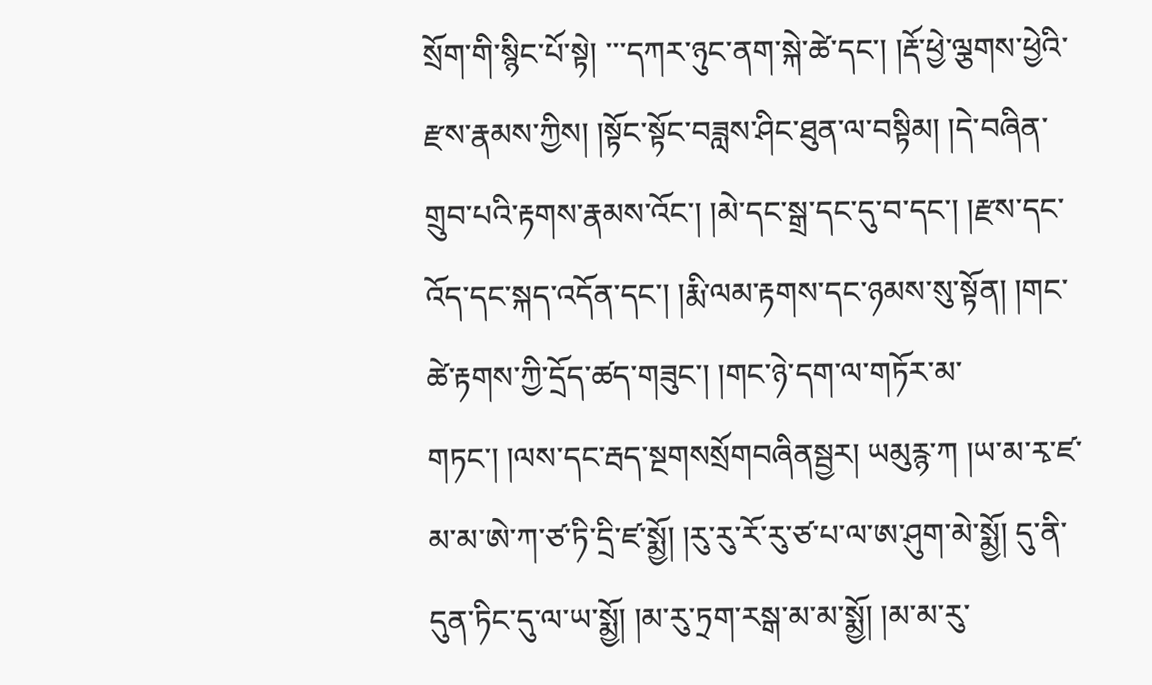སྲོག་གི་སྙིང་པོ་སྟེ། ་་་དཀར་ཉུང་ནག་སྐེ་ཚེ་དང་། །རྡོ་ཕྱེ་ལྕགས་ཕྱེའི་རྫས་རྣམས་ཀྱིས། །སྟོང་སྟོང་བཟླས་ཤིང་ཐུན་ལ་བསྟིམ། །དེ་བཞིན་གྲུབ་པའི་རྟགས་རྣམས་འོང་། །མེ་དང་སྒྲ་དང་དུ་བ་དང་། །རྫས་དང་འོད་དང་སྐད་འདོན་དང་། །རྨི་ལམ་རྟགས་དང་ཉམས་སུ་སྟོན། །གང་ཚེ་རྟགས་ཀྱི་དྲོད་ཚད་གཟུང་། །གང་ཉེ་དག་ལ་གཏོར་མ་གཏང་། །ལས་དང་རྦད་སྔགསསྲོགབཞིནསྦྱར། ཡམུརྙ་ཀ །ཡ་མ་རྭ་ཛ་མ་མ་ཨེ་ཀ་ཙ་ཏི་དྲི་ཛ་སྨྱོ། །རུ་རུ་རོ་རུ་ཙ་པ་ལ་ཨ་ཤུག་མེ་སྨྱོ། དུ་ནི་དུན་ཏིང་དུ་ལ་ཡ་སྨྱོ། །མ་རུ་ཏྲག་རསྒ་མ་མ་སྨྱོ། །མ་མ་རུ་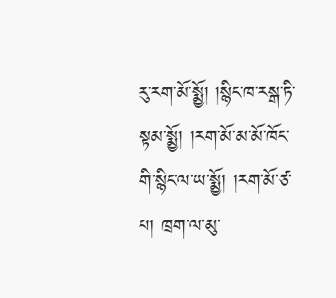རུ་རག་མོ་སྨྱོ། །སྙིང་ཁ་རསྒ་ཏི་སྟམ་སྨྱོ། །རག་མོ་མ་མོ་ཁོང་གི་སྙིང་ལ་ཡ་སྨྱོ། །རག་མོ་ཙ་པ། ཁྲག་ལ་མུ་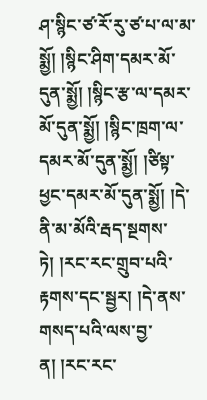ཤ་སྙིང་ཙ་རོ་རུ་ཙ་པ་ལ་མ་སྨྱོ། །སྙིང་ཤིག་དམར་མོ་དུན་སྨྱོ། །སྙིང་རྩ་ལ་དམར་མོ་དུན་སྨྱོ། །སྙིང་ཁྲག་ལ་དམར་མོ་དུན་སྨྱོ། །ཙིསྟ་ཕྱང་དམར་མོ་དུན་སྨྱོ། །དེ་ནི་མ་མོའི་རྦད་སྔགས་ཏེ། །རང་རང་གྲུབ་པའི་རྟགས་དང་སྦྱར། །དེ་ནས་གསད་པའི་ལས་བྱ་ན། །རང་རང་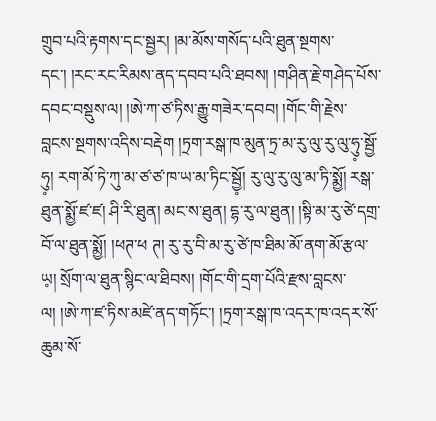གྲུབ་པའི་རྟགས་དང་སྦྱར། །མ་མོས་གསོད་པའི་ཐུན་སྔགས་དང་། །རང་རང་རིམས་ནད་དབབ་པའི་ཐབས། །གཤིན་རྗེ་གཤེད་པོས་དབང་བསྡུས་ལ། །ཨེ་ཀ་ཙ་ཏིས་རྒྱུ་གཟེར་དབབ། །གོང་གི་རྗེས་བླངས་སྔགས་འདིས་བརྡེག །ཏྲག་རསྒ་ཁ་མུན་ཏྲ་མ་རུ་ལུ་རུ་ལུ་ཧུ༷་སྦྱོ་ཧུ༷། རག་མོ་ཏེ་ཀུ་མ་ཙ་ཙ་ཁ་ཡ་མ་ཏིང་སྦྱོ༷། རུ་ལུ་རུ་ལུ་མ་ཏི་སྨྱོ། རསྒ་ཐུན་སྨྱོ་ཛ་ཛ། ཤི་རི་ཐུན། མང་ས་ཐུན། དྷ་རུ་ལ་ཐུན། །སྟི་མ་རུ་ཙེ་དགྲ་བོ་ལ་ཐུན་སྨྱོ། །ཕཊ་ཕ ཊ། རུ་རུ་བི་མ་རུ་ཙེ་ཁ་ཐིམ་མོ་ནག་མོ་རྩལ་ཡ༷། སྲོག་ལ་ཐུན་སྙིང་ལ་ཐིབས། །གོང་གི་དྲག་པོའི་རྫས་བླངས་ལ། །ཨེ་ཀ་ཛ་ཏིས་མཛེ་ནད་གཏོང་། །ཏྲག་རསྒ་ཁ་འདར་ཁ་འདར་སོ་ཆུམ་སོ་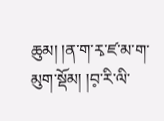ཆུམ། །ན་ག་རྭ་ཛ་མ་ག་མུག་སྡོམ། །བ༷་རི་ལི་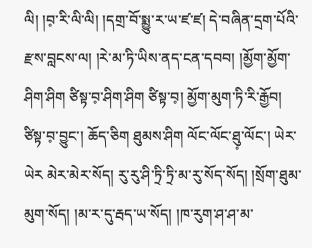ལི། །བ༷་རི་ལི་ལི། །དགྲ་བོ་སྨྱུ་ར་ཡ་ཛ་ཛ། དེ་བཞིན་དྲག་པོའི་རྫས་བླངས་ལ། །རེ་མ་ཏི་ཡིས་ནད་ངན་དབབ། །མྱོག་མྱོག་ཤིག་ཤིག ཙིསྟ་བ༷་ཤིག་ཤིག ཙིསྟ་བ༷། མྱོག་མུག་ཏི་རི་རྒྱོབ། ཙིསྟ་བ༷་བྱུང་། ཆོད་ཅིག ཐུམས་ཤིག ལོང་ལོང་ཐུ༷་ལོང་། ཡེར་ཡེར མེར་མེར་སོད། རུ་རུ་ཤི་ཏྲི་ཏྲི་མ་རུ་སོད་སོད། །སྲོག་ཐུམ་མུག་སོད། །མ་ར་དུ་རྦད་ཡ་སོད། །ཁ་རུག་ཤ་ཤ་མ་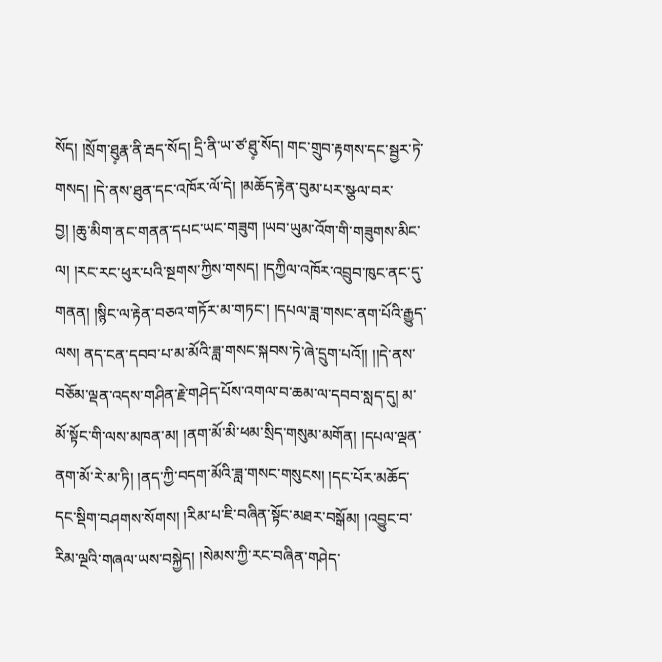སོད། །སྲོག་ཐུ༷རྣ་ནི་རྦད་སོད། དྲི་ནི་ཡ་ཙ་ཐུ༷་སོད། གང་གྲུབ་རྟགས་དང་སྦྱར་ཏེ་གསད། །དེ་ནས་ཐུན་དང་འཁོར་ལོ་དེ། །མཆོད་རྟེན་བུམ་པར་སྩལ་བར་བྱ། །ཆུ་མིག་ནང་གནན་དཔང་ཡང་གཟུག །ཡབ་ཡུམ་འོག་གི་གཟུགས་མིང་ལ། །རང་རང་ཕུར་པའི་སྔགས་ཀྱིས་གསད། །དཀྱིལ་འཁོར་འབྲུབ་ཁུང་ནང་དུ་གནན། །སྙིང་ལ་རྟེན་བཅའ་གཏོར་མ་གཏང་། །དཔལ་ཟླ་གསང་ནག་པོའི་རྒྱུད་ལས། ནད་ངན་དབབ་པ་མ་མོའི་ཟླ་གསང་སྐབས་ཏེ་ཞེ་དྲུག་པའོ།། །།དེ་ནས་བཅོམ་ལྡན་འདས་གཤིན་རྗེ་གཤེད་པོས་འགལ་བ་ཆམ་ལ་དབབ་སླད་དུ། མ་མོ་སྟོང་གི་ལས་མཁན་མ། །ནག་མོ་མི་ཕམ་སྲིད་གསུམ་མགོན། །དཔལ་ལྡན་ནག་མོ་རེ་མ་ཏི། །ནད་ཀྱི་བདག་མོའི་ཟླ་གསང་གསུངས། །དང་པོར་མཆོད་དང་སྡིག་བཤགས་སོགས། །རིམ་པ་ཇི་བཞིན་སྟོང་མཐར་བསྒོམ། །འབྱུང་བ་རིམ་ལྔའི་གཞལ་ཡས་བསྐྱེད། །སེམས་ཀྱི་རང་བཞིན་གཤེད་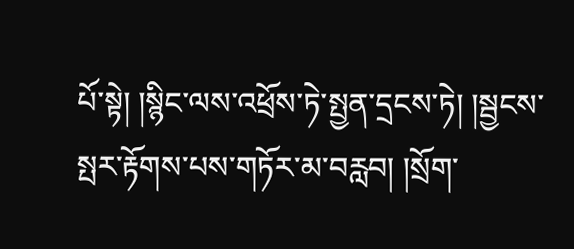པོ་སྟེ། །སྙིང་ལས་འཕྲོས་ཏེ་སྤྱན་དྲངས་ཏེ། །སྦྱངས་སྤར་རྟོགས་པས་གཏོར་མ་བརླབ། །སྲོག་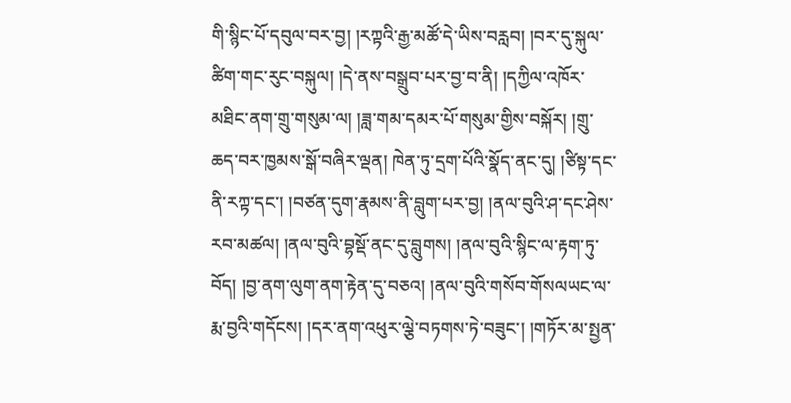གི་སྙིང་པོ་དབུལ་བར་བྱ། །རཀྟའི་རྒྱ་མཚོ་དེ་ཡིས་བརླབ། །བར་དུ་སྐུལ་ཚིག་གང་རུང་བསྐུལ། །དེ་ནས་བསྒྲུབ་པར་བྱ་བ་ནི། །དཀྱིལ་འཁོར་མཐིང་ནག་གྲུ་གསུམ་ལ། །ཟླ་གམ་དམར་པོ་གསུམ་གྱིས་བསྐོར། །གྲུ་ཆད་བར་ཁྱམས་སྒོ་བཞིར་ལྡན། ཁེན་ཏུ་དྲག་པོའི་སྣོད་ནང་དུ། །ཙིསྟ་དང་ནི་རཀྟ་དང་། །བཙན་དུག་རྣམས་ནི་བླུག་པར་བྱ། །ནལ་བུའི་ཤ་དང་ཤེས་རབ་མཚལ། །ནལ་བུའི་བྷསྡོ་ནང་དུ་བླུགས། །ནལ་བུའི་སྙིང་ལ་རྟག་ཏུ་བོད། །བྱ་ནག་ལུག་ནག་རྟེན་དུ་བཅའ། །ནལ་བུའི་གསོབ་གོསལཡང་ལ་རྨ་བྱའི་གདོངས། །དར་ནག་འཕུར་ལྕེ་བཏགས་ཏེ་བཟུང་། །གཏོར་མ་སྤྱན་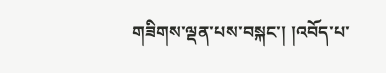གཟིགས་ལྡན་པས་བསྐང་། །འབོད་པ་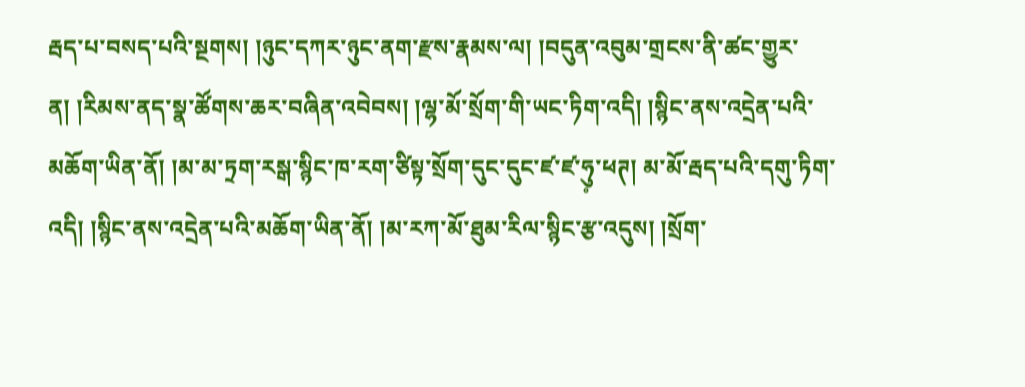རྦད་པ་བསད་པའི་སྔགས། །ཉུང་དཀར་ཉུང་ནག་རྫས་རྣམས་ལ། །བདུན་འབུམ་གྲངས་ནི་ཚང་གྱུར་ན། །རིམས་ནད་སྣ་ཚོགས་ཆར་བཞིན་འབེབས། །ལྷ་མོ་སྲོག་གི་ཡང་ཏིག་འདི། །སྙིང་ནས་འདྲེན་པའི་མཆོག་ཡིན་ནོ། །མ་མ་ཏྲག་རསྒ་སྙིང་ཁ་རག་ཙིསྟ་སྲོག་དུང་དུང་ཛ་ཛ་ཧུ༷་ཕཊ། མ་མོ་རྦད་པའི་དགུ་ཏིག་འདི། །སྙིང་ནས་འདྲེན་པའི་མཆོག་ཡིན་ནོ། །མ་རཀ་མོ་ཐུམ་རིལ་སྙིང་རྩ་འདུས། །སྲོག་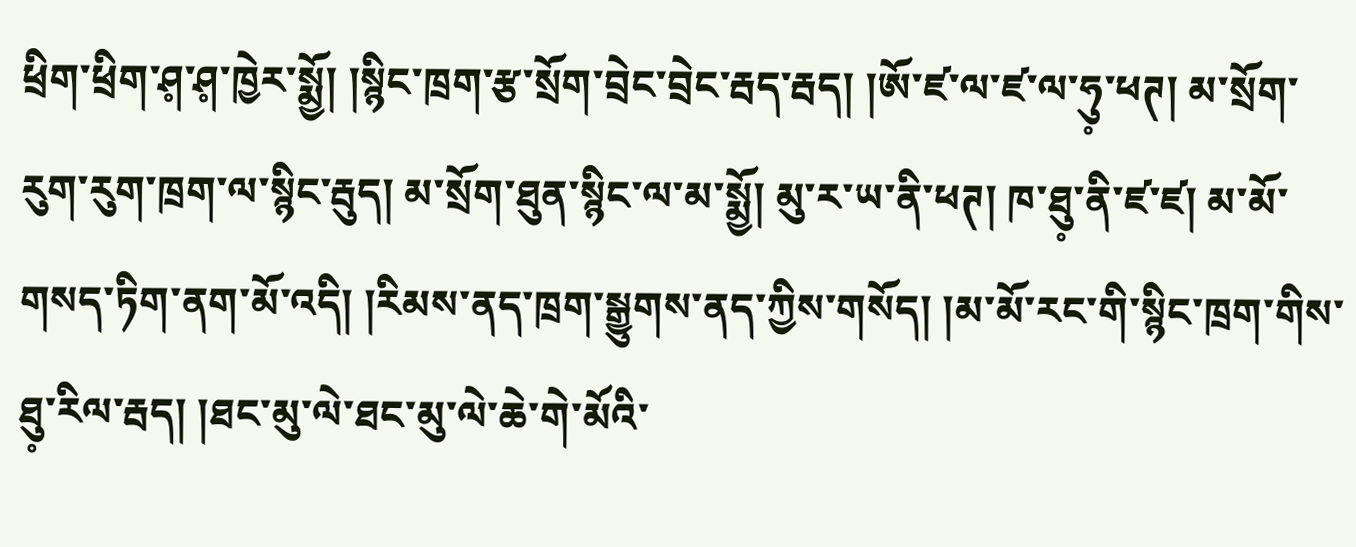ཕྲིག་ཕྲིག་ཤ༷་ཤ༷་ཁྱེར་སྨྱོ། །སྙིང་ཁྲག་རྩ་སྲོག་བྲེང་བྲེང་རྦད་རྦད། །ཨོ་ཛ་ལ་ཛ་ལ་ཧུ༷་ཕཊ། མ་སྲོག་རུག་རུག་ཁྲག་ལ་སྙིང་རྦུད། མ་སྲོག་ཐུན་སྙིང་ལ་མ་སྨྱོ། མུ་ར་ཡ་ནི་ཕཊ། ཁ་ཐུ༷་ནི་ཛ་ཛ། མ་མོ་གསད་ཏིག་ནག་མོ་འདི། །རིམས་ནད་ཁྲག་སྒྱུགས་ནད་ཀྱིས་གསོད། །མ་མོ་རང་གི་སྙིང་ཁྲག་གིས་ཐུ༷་རིལ་རྦད། །ཐང་མུ་ལེ་ཐང་མུ་ལེ་ཆེ་གེ་མོའི་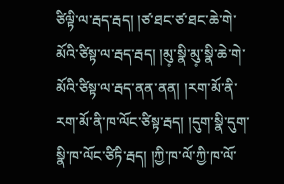ཙིལྟི་ལ་རྦད་རྦད། །ཙ་ཐང་ཙ་ཐང་ཆེ་གེ་མོའི་ཙིསྟ་ལ་རྦད་རྦད། །མུ༷་སྣི་མུ༷་སྣི་ཆེ་གེ་མོའི་ཙིསྟ་ལ་རྦད་ནན་ནན། །རག་མོ་ནི་རག་མོ་ནི་ཁ་ལོང་ཙིསྟ་རྦད། །དུག་སྣི་དུག་སྣི་ཁ་ལོང་ཙིཏི་རྦད། །ཀྱི་ཁ་ལོ་ཀྱི་ཁ་ལོ་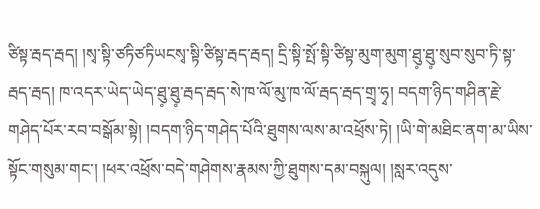ཙིསྟ་རྦད་རྦད། །སྭ་སྟི་ཙཏིཙཏིཡངསྭ་སྟི་ཙིསྟ་རྦད་རྦད། དྲི་སྟི་སྤོ་སྟི་ཙིསྟ་མུག་མུག་ཐུ༷་ཐུ༷་སུབ་སུབ་ཏི་སྟ་རྦད་རྦད། ཁ་འདར་ཡེད་ཡེད་ཐུ༷་ཐུ༷་རྦད་རྦད་སེ་ཁ་ལོ་མུ་ཁ་ལོ་རྦད་རྦད་གྲྭ་ཧྭ། བདག་ཉིད་གཤིན་རྗེ་གཤེད་པོར་རབ་བསྒོམ་སྟེ། །བདག་ཉིད་གཤེད་པོའི་ཐུགས་ལས་མ་འཕྲོས་ཏེ། །ཡི་གེ་མཐིང་ནག་མ་ཡིས་སྟོང་གསུམ་གང་། །ཕར་འཕྲོས་བདེ་གཤེགས་རྣམས་ཀྱི་ཐུགས་དམ་བསྐུལ། །སླར་འདུས་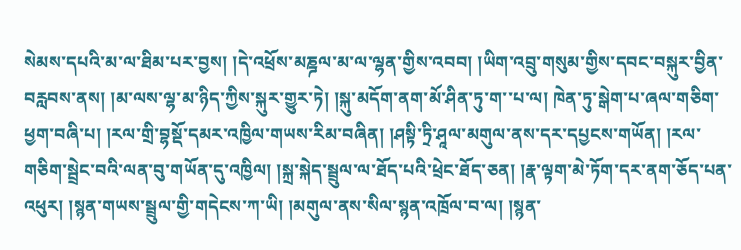སེམས་དཔའི་མ་ལ་ཐིམ་པར་བྱས། །དེ་འཕྲོས་མཎྜལ་མ་ལ་ལྷན་གྱིས་འབབ། །ཡིག་འབྲུ་གསུམ་གྱིས་དབང་བསྐུར་བྱིན་བརླབས་ནས། །མ་ལས་ལྷ་མ་ཉིད་ཀྱིས་སྐུར་གྱུར་ཏེ། །སྐུ་མདོག་ནག་མོ་ཤིན་ཏུ་ག་་པ་ལ། ཁེན་ཏུ་སྒེག་པ་ཞལ་གཅིག་ཕྱག་བཞི་པ། །རལ་གྲི་བྷསྡོ་དམར་འཁྱིལ་གཡས་རིམ་བཞིན། །ཤསྟི་ཏྲི་ཤཱལ་མགུལ་ནས་དར་དཔྱངས་གཡོན། །རལ་གཅིག་སྦྲེང་བའི་ལན་བུ་གཡོན་དུ་འཁྱིལ། །སྐྲ་སྐེད་སྦྲུལ་ལ་ཐོད་པའི་ཕྲེང་ཐོད་ཅན། །རྣ་ལྟག་མེ་ཏོག་དར་ནག་ཅོད་པན་འཕུར། །སྙན་གཡས་སྦྲུལ་གྱི་གདེངས་ཀ་ཡི། །མགུལ་ནས་སིལ་སྙན་འཁྲོལ་བ་ལ། །སྙན་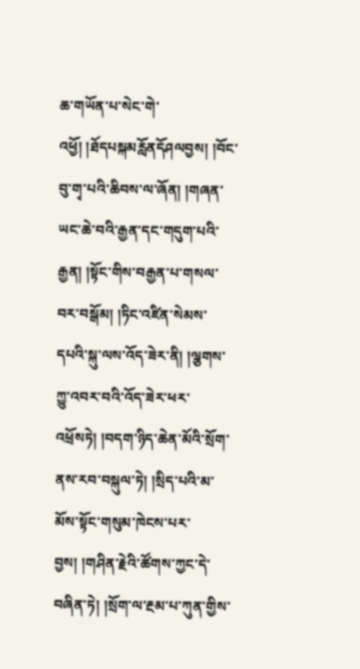ཆ་གཡོན་པ་སེང་གེ་འཕྱོ། །ཐོདཔསྐམརློནདོཤལབྱས། །བོང་བུ་གྭ་པའི་ཆིབས་ལ་ཞོན། །གཞན་ཡང་ཆེ་བའི་རྒྱན་དང་གདུག་པའི་རྒྱན། །སྟོང་གིས་བརྒྱན་པ་གསལ་བར་བསྒོམ། །ཏིང་འཛིན་སེམས་དཔའི་སྐུ་ལས་འོད་ཟེར་ནི། །ལྕགས་ཀྱུ་འབར་བའི་འོད་ཟེར་ཕར་འཕྲོསཏེ། །བདག་ཉིད་ཆེན་མོའི་སྲོག་ནས་རབ་བསྐུལ་ཏེ། །སྲིད་པའི་མ་མོས་སྟོང་གསུམ་ཁེངས་པར་བྱས། །གཤིན་རྗེའི་ཚོགས་ཀྱང་དེ་བཞིན་ཏེ། །སྲོག་ལ་རྔམ་པ་ཀུན་གྱིས་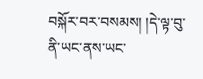བསྐོར་བར་བསམས། །དེ་ལྟ་བུ་ནི་ཡང་ནས་ཡང་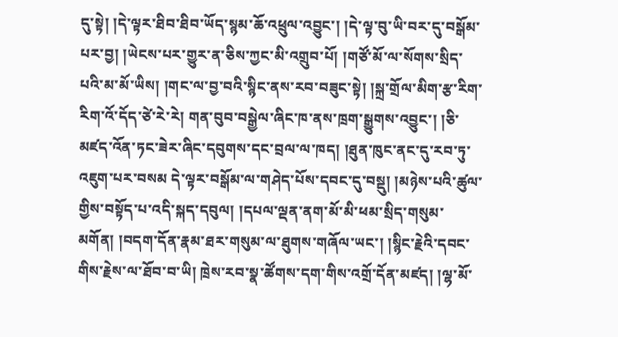དུ་སྟེ། །དེ་ལྟར་ཐིབ་ཐིབ་ཡོད་སྙམ་ཆོ་འཕྲུལ་འབྱུང་། །དེ་ལྟ་བུ་ཡི་བར་དུ་བསྒོམ་པར་བྱ། །ཡེངས་པར་གྱུར་ན་ཅིས་ཀྱང་མི་འགྲུབ་པོ། །གཙོ་མོ་ལ་སོགས་སྲིད་པའི་མ་མོ་ཡིས། །གང་ལ་བྱ་བའི་སྙིང་ནས་རབ་བཟུང་སྟེ། །སྐྲ་གྲོལ་མིག་རྩ་རིག་རིག་འོ་དོད་ཙེ་རེ་རེ། གན་བུབ་བསྒྱེལ་ཞིང་ཁ་ནས་ཁྲག་སྒྱུགས་འབྱུང་། །ཅི་མཛད་འོན་ཏང་ཟེར་ཞིང་དབུགས་དང་བྲལ་ལ་ཁད། །ཐུན་ཁུང་ནང་དུ་རབ་ཏུ་འཇུག་པར་བསམ དེ་ལྟར་བསྒོམ་ལ་གཤེད་པོས་དབང་དུ་བསྡུ། །མཉེས་པའི་ཚུལ་གྱིས་བསྟོད་པ་འདི་སྐད་དབུལ། །དཔལ་ལྡན་ནག་མོ་མི་ཕམ་སྲིད་གསུམ་མགོན། །བདག་དོན་རྣམ་ཐར་གསུམ་ལ་ཐུགས་གཞོལ་ཡང་། །སྙིང་རྗེའི་དབང་གིས་རྗེས་ལ་ཐོབ་བ་ཡི། ཁྲེས་རབ་སྣ་ཚོགས་དག་གིས་འགྲོ་དོན་མཛད། །ལྷ་མོ་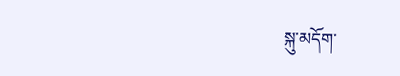སྐུ་མདོག་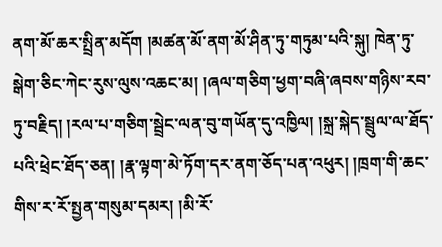ནག་མོ་ཆར་སྤྲིན་མདོག །མཚན་མོ་ནག་མོ་ཤིན་ཏུ་གཏུམ་པའི་སྐུ། ཁེན་ཏུ་སྒེག་ཅིང་ཀེང་རུས་ལུས་འཆང་མ། །ཞལ་གཅིག་ཕྱག་བཞི་ཞབས་གཉིས་རབ་ཏུ་བརྗིད། །རལ་པ་གཅིག་སྦྲེང་ལན་བུ་གཡོན་དུ་འཁྱིལ། །སྐྲ་སྐེད་སྦྲུལ་ལ་ཐོད་པའི་ཕྲེང་ཐོད་ཅན། །རྣ་ལྟག་མེ་ཏོག་དར་ནག་ཅོད་པན་འཕུར། །ཁྲག་གི་ཆང་གིས་ར་རོ་སྤྱན་གསུམ་དམར། །མི་རོ་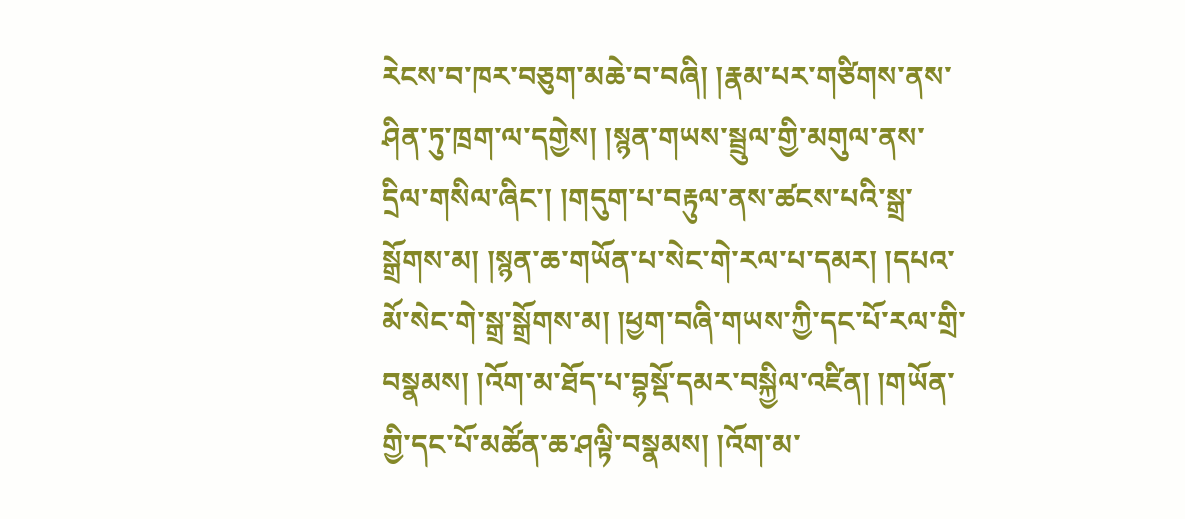རེངས་བ་ཁར་བཅུག་མཆེ་བ་བཞི། །རྣམ་པར་གཙིགས་ནས་ཤིན་ཏུ་ཁྲག་ལ་དགྱེས། །སྙན་གཡས་སྦྲུལ་གྱི་མགུལ་ནས་དྲིལ་གསིལ་ཞིང་། །གདུག་པ་བརྟུལ་ནས་ཚངས་པའི་སྒྲ་སྒྲོགས་མ། །སྙན་ཆ་གཡོན་པ་སེང་གེ་རལ་པ་དམར། །དཔའ་མོ་སེང་གེ་སྒྲ་སྒྲོགས་མ། །ཕྱག་བཞི་གཡས་ཀྱི་དང་པོ་རལ་གྲི་བསྣམས། །འོག་མ་ཐོད་པ་བྷསྡོ་དམར་བསྐྱིལ་འཛིན། །གཡོན་གྱི་དང་པོ་མཚོན་ཆ་ཤལྟི་བསྣམས། །འོག་མ་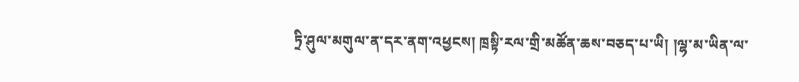ཏྲི་ཤུལ་མགུལ་ན་དར་ནག་འཕྱངས། ཁྲསྟི་རལ་གྲི་མཚོན་ཆས་བཅད་པ་ཡི། །ལྷ་མ་ཡིན་ལ་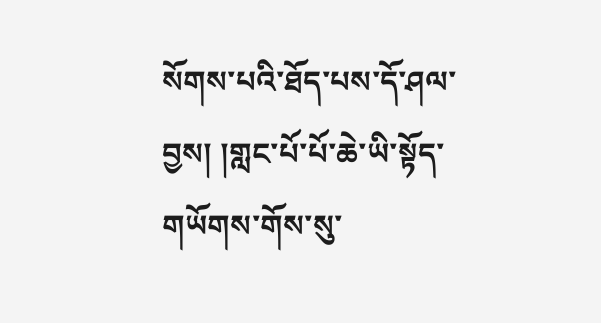སོགས་པའི་ཐོད་པས་དོ་ཤལ་བྱས། །གླང་པོ་པོ་ཆེ་ཡི་སྟོད་གཡོགས་གོས་སུ་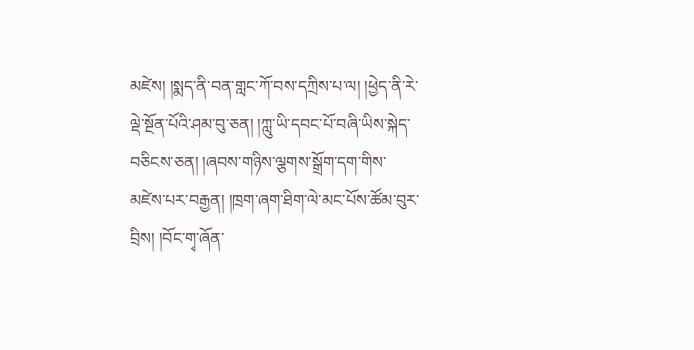མཛེས། །སྨད་ནི་བན་གླང་ཀོ་བས་དཀྲིས་པ་ལ། །ཕྱེད་ནི་རེ་ལྡེ་སྔོན་པོའི་ཤམ་བུ་ཅན། །ཀླུ་ཡི་དབང་པོ་བཞི་ཡིས་སྐེད་བཅིངས་ཅན། །ཞབས་གཉིས་ལྕགས་སྒྲོག་དག་གིས་མཛེས་པར་བརྒྱན། །ཁྲག་ཞག་ཐིག་ལེ་མང་པོས་ཚོམ་བུར་བྲིས། །བོང་གྭ་ཞོན་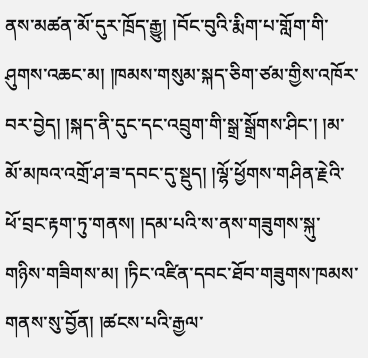ནས་མཚན་མོ་དུར་ཁྲོད་རྒྱུ། །བོང་བུའི་རྨིག་པ་གློག་གི་ཤུགས་འཆང་མ། །ཁམས་གསུམ་སྐད་ཅིག་ཙམ་གྱིས་འཁོར་བར་བྱེད། །སྐད་ནི་དུང་དང་འབྲུག་གི་སྒྲ་སྒྲོགས་ཤིང་། །མ་མོ་མཁའ་འགྲོ་ཤ་ཟ་དབང་དུ་སྡུད། །ལྷོ་ཕྱོགས་གཤིན་རྗེའི་ཕོ་བྲང་རྟག་ཏུ་གནས། །དམ་པའི་ས་ནས་གཟུགས་སྐུ་གཉིས་གཟིགས་མ། །ཏིང་འཛིན་དབང་ཐོབ་གཟུགས་ཁམས་གནས་སུ་བྱོན། །ཚངས་པའི་རྒྱལ་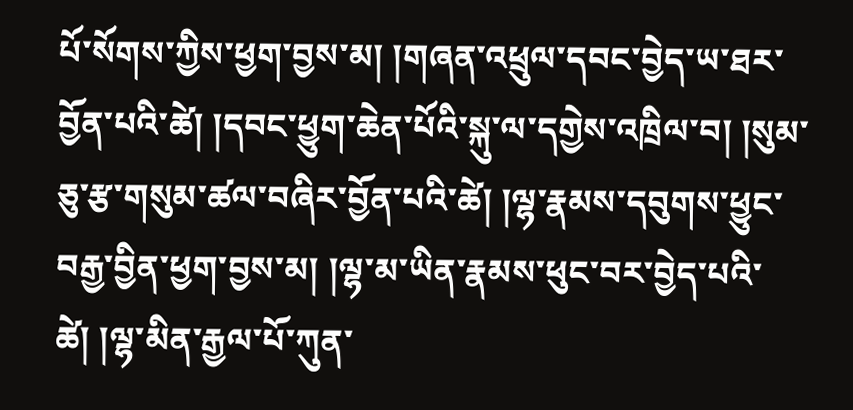པོ་སོགས་ཀྱིས་ཕྱག་བྱས་མ། །གཞན་འཕྲུལ་དབང་བྱེད་ཡ་ཐར་བྱོན་པའི་ཚེ། །དབང་ཕྱུག་ཆེན་པོའི་སྐུ་ལ་དགྱེས་འཁྲིལ་བ། །སུམ་ཅུ་རྩ་གསུམ་ཚལ་བཞིར་བྱོན་པའི་ཚེ། །ལྷ་རྣམས་དབུགས་ཕྱུང་བརྒྱ་བྱིན་ཕྱག་བྱས་མ། །ལྷ་མ་ཡིན་རྣམས་ཕུང་བར་བྱེད་པའི་ཚེ། །ལྷ་མིན་རྒྱལ་པོ་ཀུན་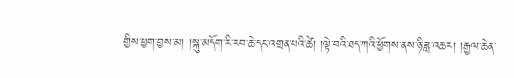གྱིས་ཕྱག་བྱས་མ། །སྐུ་མདོག་རི་རབ་ཆེ་དང་འགྲན་པའི་ཚེ། །ལྟེ་བའི་ཐད་ཀའི་ཕྱོགས་ནས་ཉི་ཟླ་འཆར། །རྒྱལ་ཆེན་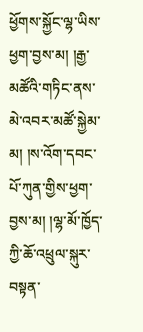ཕྱོགས་སྐྱོང་ལྷ་ཡིས་ཕྱག་བྱས་མ། །རྒྱ་མཚོའི་གཏིང་ནས་མེ་འབར་མཚོ་སྐྱེམ་མ། །ས་འོག་དབང་པོ་ཀུན་གྱིས་ཕྱག་བྱས་མ། །ལྷ་མོ་ཁྱོད་ཀྱི་ཆོ་འཕྲུལ་སྐུར་བསྟན་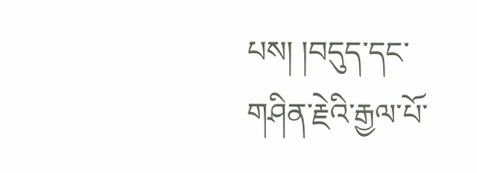པས། །བདུད་དང་གཤིན་རྗེའི་རྒྱལ་པོ་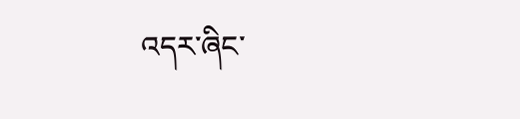འདར་ཞིང་